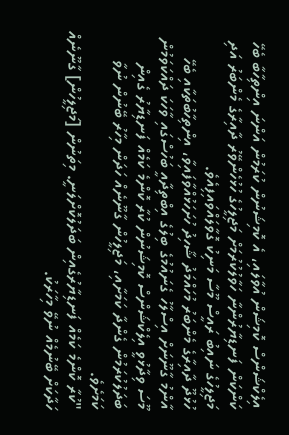އިލެކްޝަންސް ކޮމިޝަން އުވާލައި، އެ ކޮމިޝަނުން ކުރަމުން އަންނަ އިންތިހާބާ ބެހޭ ކަންކަން ފަނޑިޔާރުންނާ ހަވާލުކުރުމަށް މަޖިލީހުގެ ހުޅުހެންވޭރު ދާއިރާގެ މެންބަރު އަދި މަޖިލީހުގެ ނައިބު ރައީސް މޫސާ މަނިކު ގޮވާލައްވައިފިއެވެ.
ހުޅުދޫ ދާއިރާގެ މެންބަރު މުހައްމަދު ޝާހިދު ހުށަހަޅުއްވާފައިވާ، އިންތިހާބުތަކާއި ބެހޭ އާންމު ގާނޫނަށް އިސްލާހު ގެނައުމުގެ ބިލުގެ އިބްތިދާއީ ބަހުސްގައި ވާހަކަ ދައްކަވަމުން މޫސަ ވިދާޅުވީ އިލެކްޝަންސް ކޮމިޝަނުން ކުރާ ކޮންމެ ކަމެއް ފަނޑިޔާރު ގެއިން ބަދަލުކުރަމުން ގެންދާ ކަމަށާއި، މަޖިލީހުން ގާނޫނެއް ހަދަން މިހާރު ބޭނުން ނުވާ ކަމަށެވެ.
"ކުރާ ކޮންމެ ކަމެއް ފަނޑިޔާރުގެއިން ބަދަލުކޮށްލަނީ. މިތަނުން [މަޖިލީހުން] ގާނޫނެއް ހަދާކަށް ބޭނުމެއް ނުވޭ މިހާރަކު.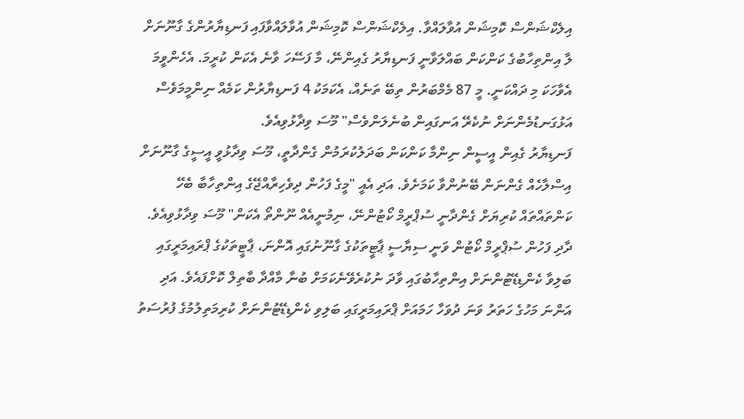އިލެކްޝަންސް ކޮމިޝަން އުވާލައްވާ. އިލެކްޝަންސް ކޮމިޝަން އުވާލައްވާފައި ފަނޑިޔާރުންގެ ގާނޫނަށް ލާ އިންތިހާބުގެ ކަންކަން ބައްލަވާނީ ފަނޑިޔާރު ގެއިންނޭ، މާ ފަސޭހަ ވާނެ އެކަން ކުރީމަ. އެހެންވީމަ އެވާހަކަ މި ދައްކަނީ. މީ 87 މެމްބަރުން ތިބޭ ތަނެއް، އެކަމަކު 4 ފަނޑިޔާރުން ކަމެއް ނިންމީމަވެސް އަޅުގަނޑުމެންނަށް ނުކެރޭ އަނގައިން ބުނެލަންވެސް" މޫސަ ވިދާޅުވިއެވެ.
ފަނޑިޔާރު ގެއިން އީސީން ނިންމާ ކަންކަން ބަދަލުކުރަމުން ގެންދާތީ، މޫސަ ވިދާޅުވީ އީސީގެ ގާނޫނަށް އިސްލާހެއް ގެންނަން ބޭނުންވާ ކަމަށެވެ. އަދި އެއީ "މީގެ ފަހުން ދިވެހިރާއްޖޭގެ އިންތިހާބާ ބެހޭ ކަންތައްތައް ކުރިޔަށް ގެންދާނީ ސުޕްރީމް ކޯޓުންނޭ، ނިމުނީއެއް ނޫންތޯ އެކަން" މޫސަ ވިދާޅުވިއެވެ.
ދާދި ފަހުން ސުޕްރީމް ކޯޓުން ވަނީ ސިޔާސީ ޕާޓީތަކުގެ ގާނޫނުގައި އޮންނަ، ޕާޓީތަކުގެ ޕްރައިމަރީގައި ބަލިވާ ކެންޑިޑޭޓުންނަށް އިންތިހާބުގައި ވާދަ ނުކުރެވޭނެކަމަށް ބުނާ މާއްދާ ބާތިލް ކޮށްފައެވެ. އަދި އަންނަ މަހުގެ ހަތަރު ވަނަ ދުވަހާ ހަމައަށް ޕްރައިމަރީގައި ބަލިވި ކެންޑިޑޭޓުންނަށް ކުރިމަތިލުމުގެ ފުރުސަތު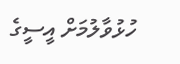ހުޅުވާލުމަށް އީސީގެ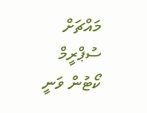މައްޗަށް ސުޕްރީމް ކޯޓުން ވަނީ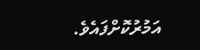އަމުރުކޮށްފައެވެ.